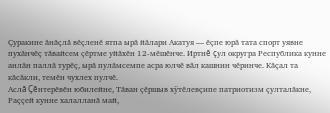Çуракине ăнăçлă вĕçленĕ ятпа ырă йăлари Акатуя — ĕçпе юрă тата спорт уявне пухăнчĕç тăвайсем çĕртме уйăхĕн 12-мĕшĕнче. Иртнĕ çул округра Республика кунне анлăн паллă турĕç, ырă пулăмсемпе асра юлчĕ вăл кашнин чĕринче. Кăçал та кăсăкли, темĕн чухлех пулчĕ.
Аслă Çĕнтерĕвĕн юбилейне, Тăван çĕршыв хÿтĕлевçипе патриотизм çулталăкне, Раççей кунне халалланă май,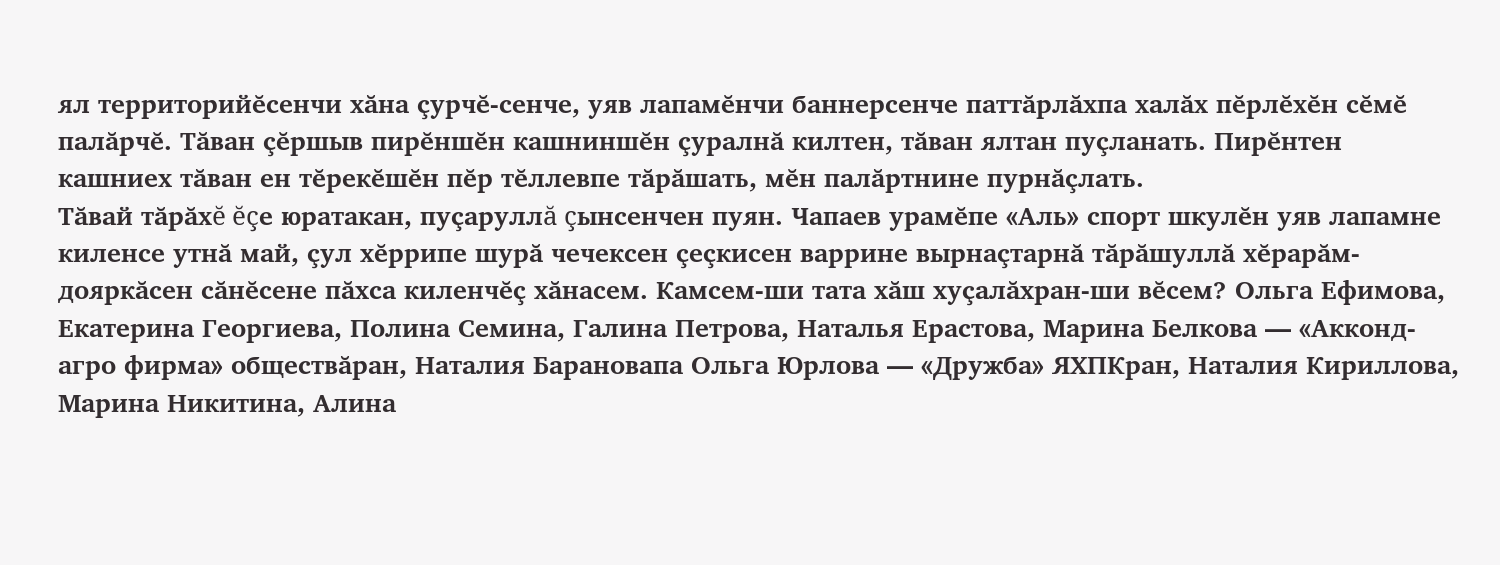ял территорийĕсенчи хăна çурчĕ-сенче, уяв лапамĕнчи баннерсенче паттăрлăхпа халăх пĕрлĕхĕн сĕмĕ палăрчĕ. Тăван çĕршыв пирĕншĕн кашниншĕн çуралнă килтен, тăван ялтан пуçланать. Пирĕнтен кашниех тăван ен тĕрекĕшĕн пĕр тĕллевпе тăрăшать, мĕн палăртнине пурнăçлать.
Тăвай тăрăхĕ ĕçе юратакан, пуçаруллă çынсенчен пуян. Чапаев урамĕпе «Аль» спорт шкулĕн уяв лапамне киленсе утнă май, çул хĕррипе шурă чечексен çеçкисен варрине вырнаçтарнă тăрăшуллă хĕрарăм-дояркăсен сăнĕсене пăхса киленчĕç хăнасем. Камсем-ши тата хăш хуçалăхран-ши вĕсем? Ольга Ефимова, Екатерина Георгиева, Полина Семина, Галина Петрова, Наталья Ерастова, Марина Белкова — «Акконд-агро фирма» обществăран, Наталия Барановапа Ольга Юрлова — «Дружба» ЯХПКран, Наталия Кириллова, Марина Никитина, Алина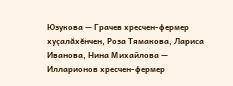Юзукова — Грачев хресчен-фермер хуçалăхĕнчен, Роза Тямакова, Лариса Иванова, Нина Михайлова — Илларионов хресчен-фермер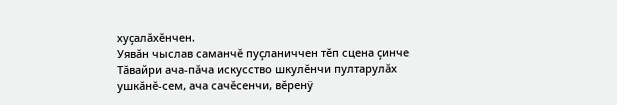хуçалăхĕнчен.
Уявăн чыслав саманчĕ пуçланиччен тĕп сцена çинче Тăвайри ача-пăча искусство шкулĕнчи пултарулăх ушкăнĕ-сем, ача сачĕсенчи, вĕренÿ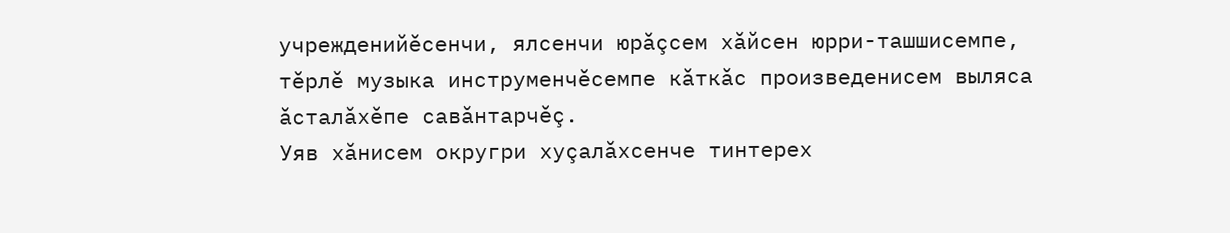учрежденийĕсенчи, ялсенчи юрăçсем хăйсен юрри-ташшисемпе, тĕрлĕ музыка инструменчĕсемпе кăткăс произведенисем выляса ăсталăхĕпе савăнтарчĕç.
Уяв хăнисем округри хуçалăхсенче тинтерех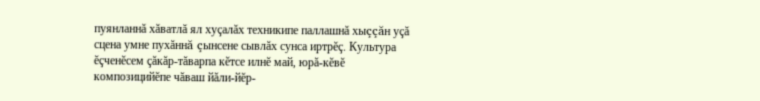пуянланнă хăватлă ял хуçалăх техникипе паллашнă хыççăн уçă сцена умне пухăннă çынсене сывлăх сунса иртрĕç. Культура ĕçченĕсем çăкăр-тăварпа кĕтсе илнĕ май, юрă-кĕвĕ композицийĕпе чăваш йăли-йĕр-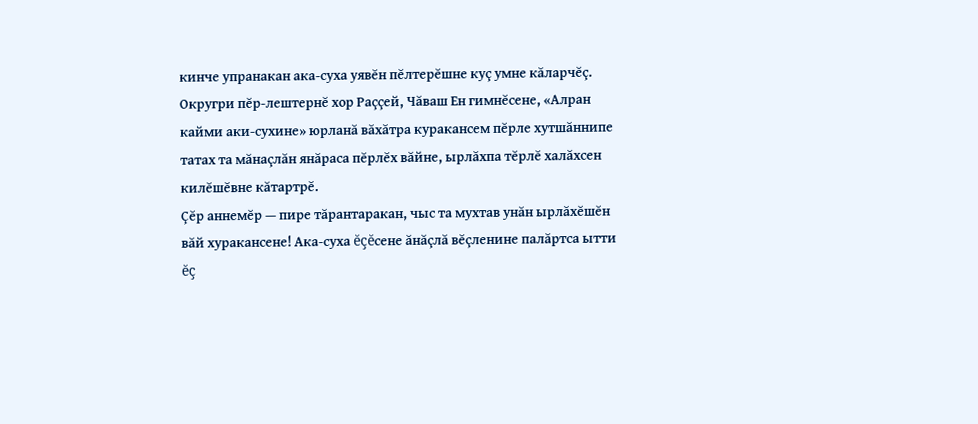кинче упранакан ака-суха уявĕн пĕлтерĕшне куç умне кăларчĕç.
Округри пĕр-лештернĕ хор Раççей, Чăваш Ен гимнĕсене, «Алран кайми аки-сухине» юрланă вăхăтра куракансем пĕрле хутшăннипе татах та мăнаçлăн янăраса пĕрлĕх вăйне, ырлăхпа тĕрлĕ халăхсен килĕшĕвне кăтартрĕ.
Çĕр аннемĕр — пире тăрантаракан, чыс та мухтав унăн ырлăхĕшĕн вăй хуракансене! Ака-суха ĕçĕсене ăнăçлă вĕçленине палăртса ытти ĕç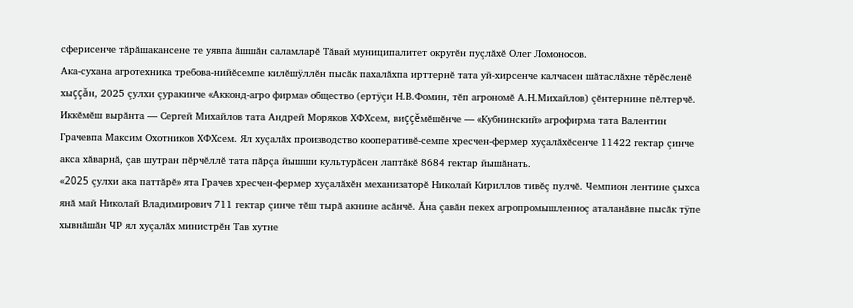сферисенче тăрăшакансене те уявпа ăшшăн саламларĕ Тăвай муниципалитет округĕн пуçлăхĕ Олег Ломоносов.
Ака-сухана агротехника требова-нийĕсемпе килĕшÿллĕн пысăк пахалăхпа ирттернĕ тата уй-хирсенче калчасен шăтаслăхне тĕрĕсленĕ хыççăн, 2025 çулхи çуракинче «Акконд-агро фирма» общество (ертÿçи Н.В.Фомин, тĕп агрономĕ А.Н.Михайлов) çĕнтернине пĕлтерчĕ. Иккĕмĕш вырăнта — Сергей Михайлов тата Андрей Моряков ХФХсем, виççĕмĕшĕнче — «Кубнинский» агрофирма тата Валентин Грачевпа Максим Охотников ХФХсем. Ял хуçалăх производство кооперативĕ-семпе хресчен-фермер хуçалăхĕсенче 11422 гектар çинче акса хăварнă, çав шутран пĕрчĕллĕ тата пăрçа йышши культурăсен лаптăкĕ 8684 гектар йышăнать.
«2025 çулхи ака паттăрĕ» ята Грачев хресчен-фермер хуçалăхĕн механизаторĕ Николай Кириллов тивĕç пулчĕ. Чемпион лентине çыхса янă май Николай Владимирович 711 гектар çинче тĕш тырă акнине асăнчĕ. Ăна çавăн пекех агропромышленноç аталанăвне пысăк тÿпе хывнăшăн ЧР ял хуçалăх министрĕн Тав хутне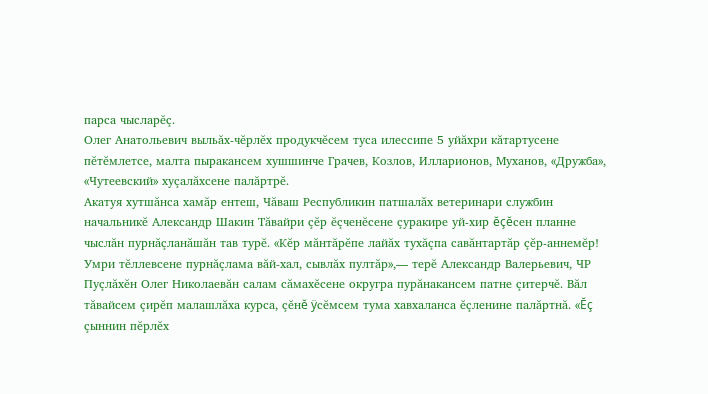парса чысларĕç.
Олег Анатольевич выльăх-чĕрлĕх продукчĕсем туса илессипе 5 уйăхри кăтартусене пĕтĕмлетсе, малта пыракансем хушшинче Грачев, Козлов, Илларионов, Муханов, «Дружба», «Чутеевский» хуçалăхсене палăртрĕ.
Акатуя хутшăнса хамăр ентеш, Чăваш Республикин патшалăх ветеринари службин начальникĕ Александр Шакин Тăвайри çĕр ĕçченĕсене çуракире уй-хир ĕçĕсен планне чыслăн пурнăçланăшăн тав турĕ. «Кĕр мăнтăрĕпе лайăх тухăçпа савăнтартăр çĕр-аннемĕр! Умри тĕллевсене пурнăçлама вăй-хал, сывлăх пултăр»,— терĕ Александр Валерьевич, ЧР Пуçлăхĕн Олег Николаевăн салам сăмахĕсене округра пурăнакансем патне çитерчĕ. Вăл тăвайсем çирĕп малашлăха курса, çĕнĕ ÿсĕмсем тума хавхаланса ĕçленине палăртнă. «Ĕç çыннин пĕрлĕх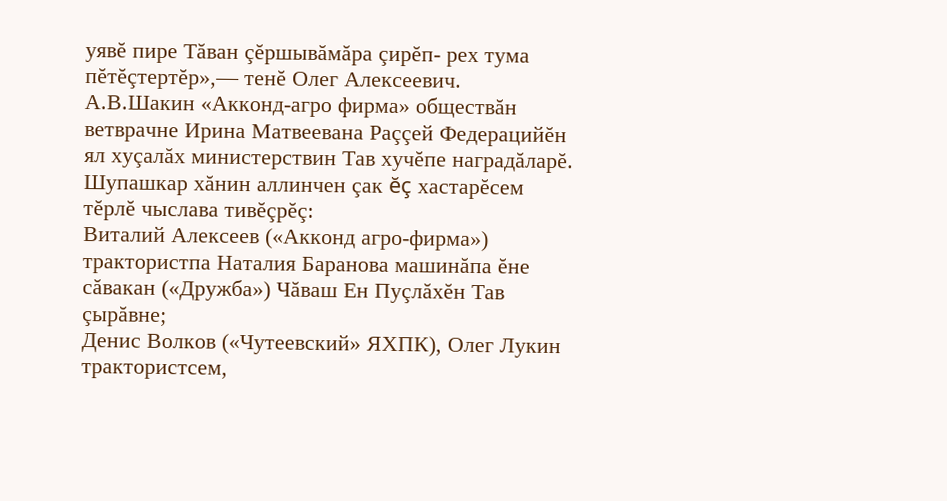уявĕ пире Тăван çĕршывăмăра çирĕп- рех тума пĕтĕçтертĕр»,— тенĕ Олег Алексеевич.
А.В.Шакин «Акконд-агро фирма» обществăн ветврачне Ирина Матвеевана Раççей Федерацийĕн ял хуçалăх министерствин Тав хучĕпе наградăларĕ. Шупашкар хăнин аллинчен çак ĕç хастарĕсем тĕрлĕ чыслава тивĕçрĕç:
Виталий Алексеев («Акконд агро-фирма») трактористпа Наталия Баранова машинăпа ĕне сăвакан («Дружба») Чăваш Ен Пуçлăхĕн Тав çырăвне;
Денис Волков («Чутеевский» ЯХПК), Олег Лукин трактористсем,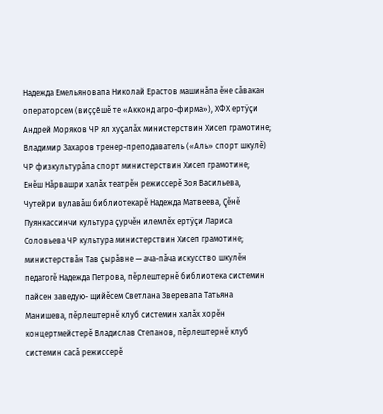Надежда Емельяновапа Николай Ерастов машинăпа ĕне сăвакан операторсем (виççĕшĕ те «Акконд агро-фирма»), ХФХ ертÿçи Андрей Моряков ЧР ял хуçалăх министерствин Хисеп грамотине;
Владимир Захаров тренер-преподаватель («Аль» спорт шкулĕ) ЧР физкультурăпа спорт министерствин Хисеп грамотине;
Енĕш Нăрвашри халăх театрĕн режиссерĕ Зоя Васильева, Чутейри вулавăш библиотекарĕ Надежда Матвеева, Çĕнĕ Пуянкассинчи культура çурчĕн илемлĕх ертÿçи Лариса Соловьева ЧР культура министерствин Хисеп грамотине;
министерствăн Тав çырăвне — ача-пăча искусство шкулĕн педагогĕ Надежда Петрова, пĕрлештернĕ библиотека системин пайсен заведую- щийĕсем Светлана Зверевапа Татьяна Манишева, пĕрлештернĕ клуб системин халăх хорĕн концертмейстерĕ Владислав Степанов, пĕрлештернĕ клуб системин сасă режиссерĕ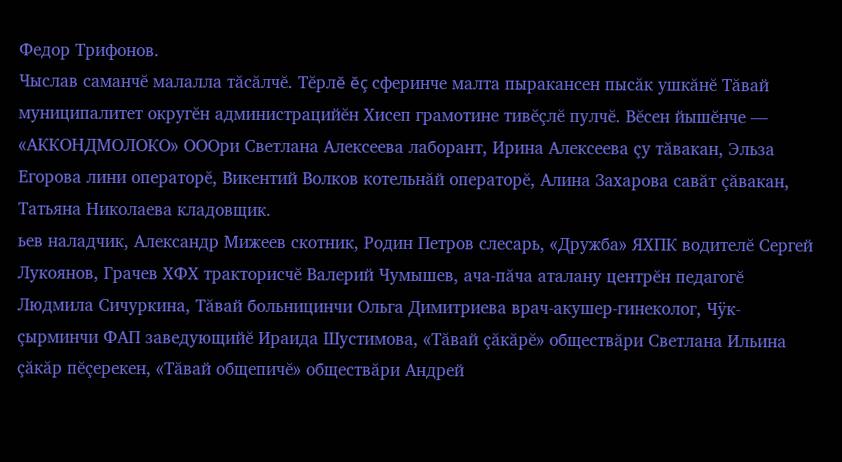Федор Трифонов.
Чыслав саманчĕ малалла тăсăлчĕ. Тĕрлĕ ĕç сферинче малта пыракансен пысăк ушкăнĕ Тăвай муниципалитет округĕн администрацийĕн Хисеп грамотине тивĕçлĕ пулчĕ. Вĕсен йышĕнче — «АККОНДМОЛОКО» ОООри Светлана Алексеева лаборант, Ирина Алексеева çу тăвакан, Эльза Егорова лини операторĕ, Викентий Волков котельнăй операторĕ, Алина Захарова савăт çăвакан, Татьяна Николаева кладовщик.
ьев наладчик, Александр Мижеев скотник, Родин Петров слесарь, «Дружба» ЯХПК водителĕ Сергей Лукоянов, Грачев ХФХ тракторисчĕ Валерий Чумышев, ача-пăча аталану центрĕн педагогĕ Людмила Сичуркина, Тăвай больницинчи Ольга Димитриева врач-акушер-гинеколог, Чÿк-çырминчи ФАП заведующийĕ Ираида Шустимова, «Тăвай çăкăрĕ» обществăри Светлана Ильина çăкăр пĕçерекен, «Тăвай общепичĕ» обществăри Андрей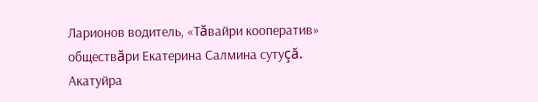Ларионов водитель, «Тăвайри кооператив» обществăри Екатерина Салмина сутуçă.
Акатуйра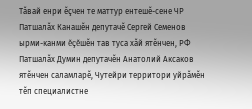Тăвай енри ĕçчен те маттур ентешĕ-сене ЧР Патшалăх Канашĕн депутачĕ Сергей Семенов ырми-канми ĕçĕшĕн тав туса хăй ятĕнчен, РФ Патшалăх Думин депутачĕн Анатолий Аксаков ятĕнчен саламларĕ, Чутейри территори уйрăмĕн тĕп специалистне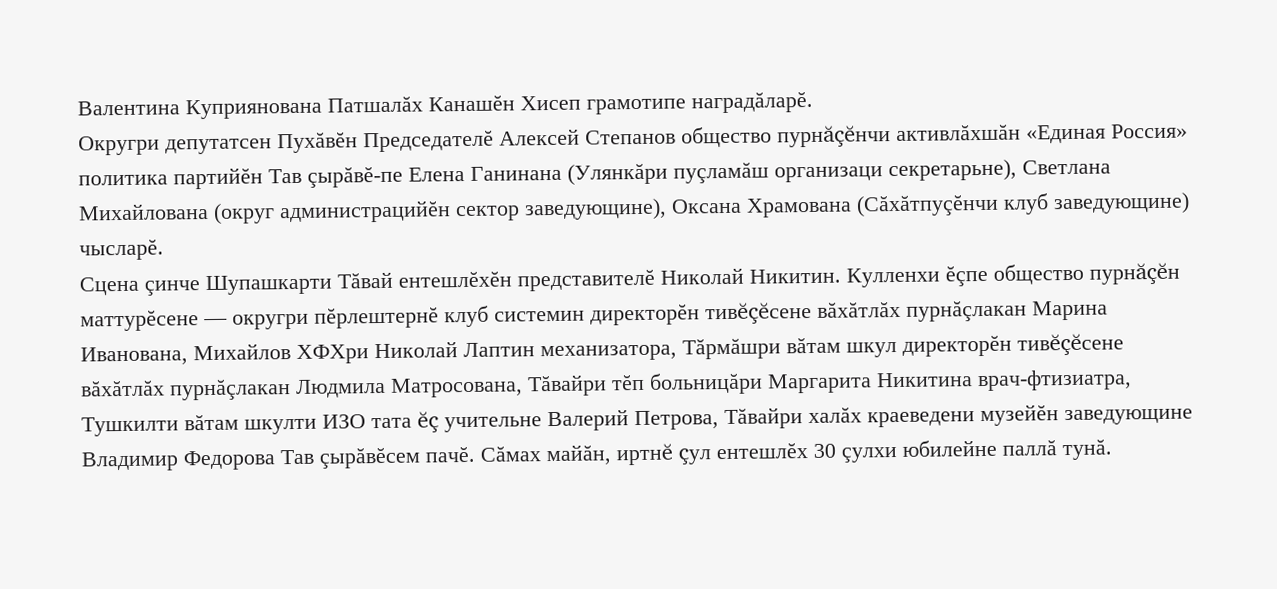Валентина Куприянована Патшалăх Канашĕн Хисеп грамотипе наградăларĕ.
Округри депутатсен Пухăвĕн Председателĕ Алексей Степанов общество пурнăçĕнчи активлăхшăн «Единая Россия» политика партийĕн Тав çырăвĕ-пе Елена Ганинана (Улянкăри пуçламăш организаци секретарьне), Светлана Михайлована (округ администрацийĕн сектор заведующине), Оксана Храмована (Сăхăтпуçĕнчи клуб заведующине) чысларĕ.
Сцена çинче Шупашкарти Тăвай ентешлĕхĕн представителĕ Николай Никитин. Кулленхи ĕçпе общество пурнăçĕн маттурĕсене — округри пĕрлештернĕ клуб системин директорĕн тивĕçĕсене вăхăтлăх пурнăçлакан Марина Иванована, Михайлов ХФХри Николай Лаптин механизатора, Тăрмăшри вăтам шкул директорĕн тивĕçĕсене вăхăтлăх пурнăçлакан Людмила Матросована, Тăвайри тĕп больницăри Маргарита Никитина врач-фтизиатра, Тушкилти вăтам шкулти ИЗО тата ĕç учительне Валерий Петрова, Тăвайри халăх краеведени музейĕн заведующине Владимир Федорова Тав çырăвĕсем пачĕ. Сăмах майăн, иртнĕ çул ентешлĕх 30 çулхи юбилейне паллă тунă.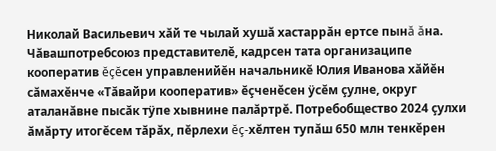Николай Васильевич хăй те чылай хушă хастаррăн ертсе пынă ăна.
Чăвашпотребсоюз представителĕ, кадрсен тата организаципе кооператив ĕçĕсен управленийĕн начальникĕ Юлия Иванова хăйĕн сăмахĕнче «Тăвайри кооператив» ĕçченĕсен ÿсĕм çулне, округ аталанăвне пысăк тÿпе хывнине палăртрĕ. Потребобщество 2024 çулхи ăмăрту итогĕсем тăрăх, пĕрлехи ĕç-хĕлтен тупăш 650 млн тенкĕрен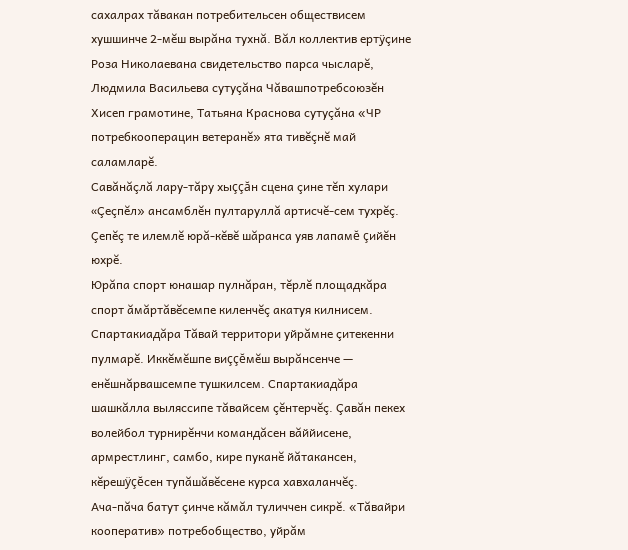сахалрах тăвакан потребительсен обществисем хушшинче 2-мĕш вырăна тухнă. Вăл коллектив ертÿçине Роза Николаевана свидетельство парса чысларĕ, Людмила Васильева сутуçăна Чăвашпотребсоюзĕн Хисеп грамотине, Татьяна Краснова сутуçăна «ЧР потребкооперацин ветеранĕ» ята тивĕçнĕ май саламларĕ.
Савăнăçлă лару-тăру хыççăн сцена çине тĕп хулари «Çеçпĕл» ансамблĕн пултаруллă артисчĕ-сем тухрĕç. Çепĕç те илемлĕ юрă-кĕвĕ шăранса уяв лапамĕ çийĕн юхрĕ.
Юрăпа спорт юнашар пулнăран, тĕрлĕ площадкăра спорт ăмăртăвĕсемпе киленчĕç акатуя килнисем. Спартакиадăра Тăвай территори уйрăмне çитекенни пулмарĕ. Иккĕмĕшпе виççĕмĕш вырăнсенче — енĕшнăрвашсемпе тушкилсем. Спартакиадăра шашкăлла выляссипе тăвайсем çĕнтерчĕç. Çавăн пекех волейбол турнирĕнчи командăсен вăййисене, армрестлинг, самбо, кире пуканĕ йăтакансен, кĕрешÿçĕсен тупăшăвĕсене курса хавхаланчĕç.
Ача-пăча батут çинче кăмăл туличчен сикрĕ. «Тăвайри кооператив» потребобщество, уйрăм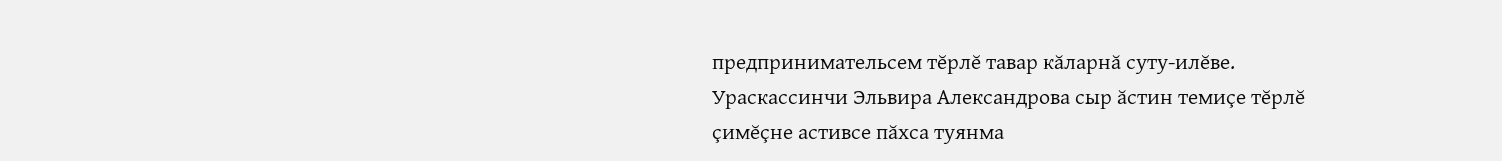предпринимательсем тĕрлĕ тавар кăларнă суту-илĕве. Ураскассинчи Эльвира Александрова сыр ăстин темиçе тĕрлĕ çимĕçне астивсе пăхса туянма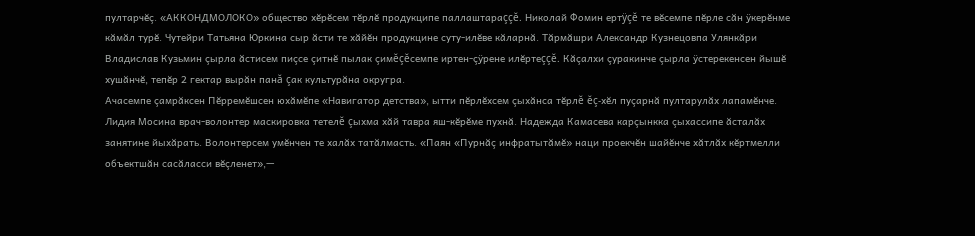пултарчĕç. «АККОНДМОЛОКО» общество хĕрĕсем тĕрлĕ продукципе паллаштараççĕ. Николай Фомин ертÿçĕ те вĕсемпе пĕрле сăн ÿкерĕнме кăмăл турĕ. Чутейри Татьяна Юркина сыр ăсти те хăйĕн продукцине суту-илĕве кăларнă. Тăрмăшри Александр Кузнецовпа Улянкăри Владислав Кузьмин çырла ăстисем пиçсе çитнĕ пылак çимĕçĕсемпе иртен-çÿрене илĕртеççĕ. Кăçалхи çуракинче çырла ÿстерекенсен йышĕ хушăнчĕ, тепĕр 2 гектар вырăн панă çак культурăна округра.
Ачасемпе çамрăксен Пĕрремĕшсен юхăмĕпе «Навигатор детства», ытти пĕрлĕхсем çыхăнса тĕрлĕ ĕç-хĕл пуçарнă пултарулăх лапамĕнче. Лидия Мосина врач-волонтер маскировка тетелĕ çыхма хăй тавра яш-кĕрĕме пухнă. Надежда Камасева карçынкка çыхассипе ăсталăх занятине йыхăрать. Волонтерсем умĕнчен те халăх татăлмасть. «Паян «Пурнăç инфратытăмĕ» наци проекчĕн шайĕнче хăтлăх кĕртмелли объектшăн сасăласси вĕçленет»,—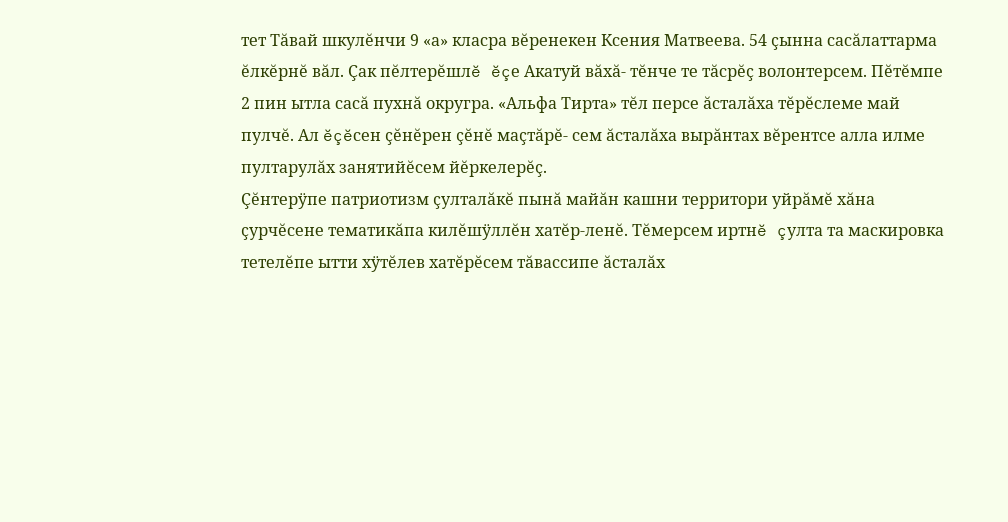тет Тăвай шкулĕнчи 9 «а» класра вĕренекен Ксения Матвеева. 54 çынна сасăлаттарма ĕлкĕрнĕ вăл. Çак пĕлтерĕшлĕ ĕçе Акатуй вăхă- тĕнче те тăсрĕç волонтерсем. Пĕтĕмпе 2 пин ытла сасă пухнă округра. «Альфа Тирта» тĕл персе ăсталăха тĕрĕслеме май пулчĕ. Ал ĕçĕсен çĕнĕрен çĕнĕ маçтăрĕ- сем ăсталăха вырăнтах вĕрентсе алла илме пултарулăх занятийĕсем йĕркелерĕç.
Çĕнтерÿпе патриотизм çулталăкĕ пынă майăн кашни территори уйрăмĕ хăна çурчĕсене тематикăпа килĕшÿллĕн хатĕр-ленĕ. Тĕмерсем иртнĕ çулта та маскировка тетелĕпе ытти хÿтĕлев хатĕрĕсем тăвассипе ăсталăх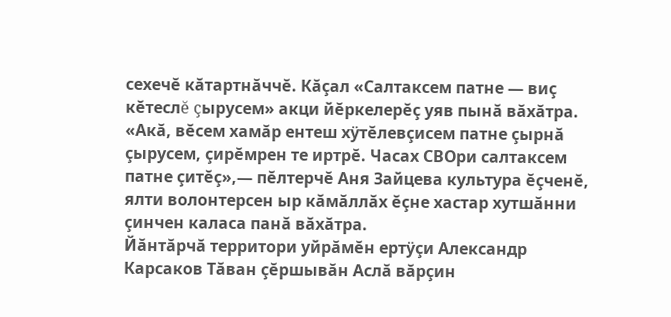сехечĕ кăтартнăччĕ. Кăçал «Салтаксем патне — виç кĕтеслĕ çырусем» акци йĕркелерĕç уяв пынă вăхăтра. «Акă, вĕсем хамăр ентеш хÿтĕлевçисем патне çырнă çырусем, çирĕмрен те иртрĕ. Часах СВОри салтаксем патне çитĕç»,— пĕлтерчĕ Аня Зайцева культура ĕçченĕ, ялти волонтерсен ыр кăмăллăх ĕçне хастар хутшăнни çинчен каласа панă вăхăтра.
Йăнтăрчă территори уйрăмĕн ертÿçи Александр Карсаков Тăван çĕршывăн Аслă вăрçин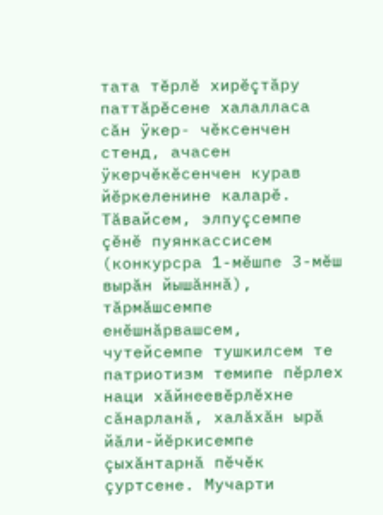тата тĕрлĕ хирĕçтăру паттăрĕсене халалласа сăн ÿкер- чĕксенчен стенд, ачасен ÿкерчĕкĕсенчен курав йĕркеленине каларĕ.
Тăвайсем, элпуçсемпе çĕнĕ пуянкассисем (конкурсра 1-мĕшпе 3-мĕш вырăн йышăннă), тăрмăшсемпе енĕшнăрвашсем, чутейсемпе тушкилсем те патриотизм темипе пĕрлех наци хăйнеевĕрлĕхне сăнарланă, халăхăн ырă йăли-йĕркисемпе çыхăнтарнă пĕчĕк çуртсене. Мучарти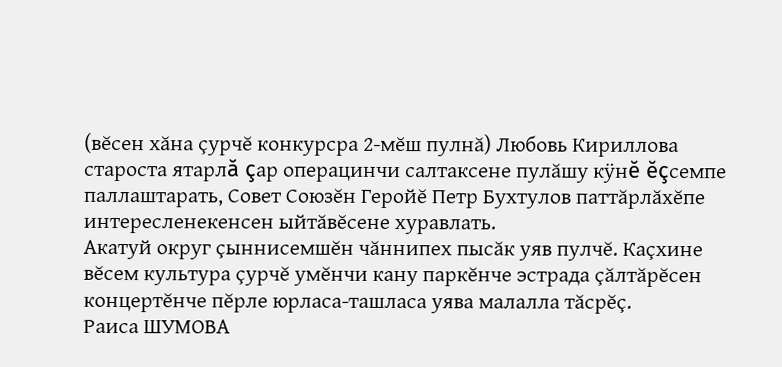(вĕсен хăна çурчĕ конкурсра 2-мĕш пулнă) Любовь Кириллова староста ятарлă çар операцинчи салтаксене пулăшу кÿнĕ ĕçсемпе паллаштарать, Совет Союзĕн Геройĕ Петр Бухтулов паттăрлăхĕпе интересленекенсен ыйтăвĕсене хуравлать.
Акатуй округ çыннисемшĕн чăннипех пысăк уяв пулчĕ. Каçхине вĕсем культура çурчĕ умĕнчи кану паркĕнче эстрада çăлтăрĕсен концертĕнче пĕрле юрласа-ташласа уява малалла тăсрĕç.
Раиса ШУМОВА